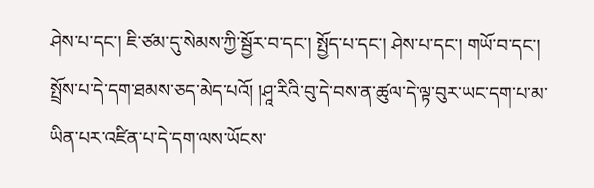ཤེས་པ་དང་། ཇི་ཙམ་དུ་སེམས་ཀྱི་སྦྱོར་བ་དང་། སྤྱོད་པ་དང་། ཤེས་པ་དང་། གཡོ་བ་དང་། སྤྲོས་པ་དེ་དག་ཐམས་ཅད་མེད་པའོ། །ཤཱ་རིའི་བུ་དེ་བས་ན་ཚུལ་དེ་ལྟ་བུར་ཡང་དག་པ་མ་ཡིན་པར་འཛིན་པ་དེ་དག་ལས་ཡོངས་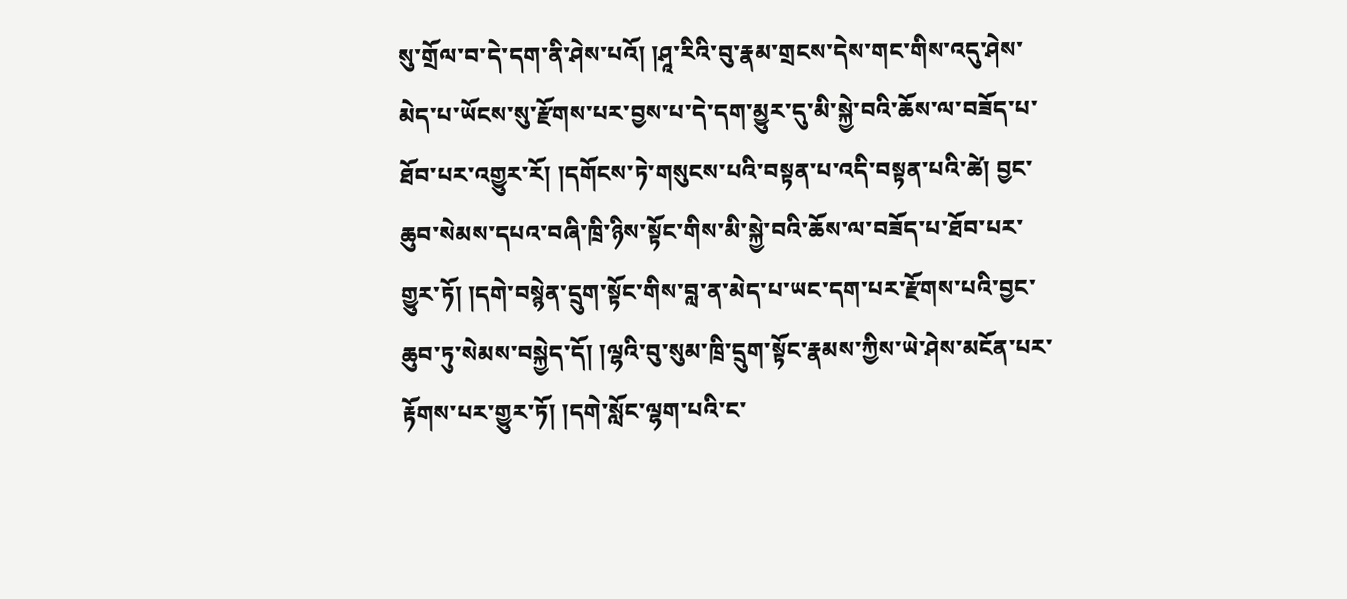སུ་གྲོལ་བ་དེ་དག་ནི་ཤེས་པའོ། །ཤཱ་རིའི་བུ་རྣམ་གྲངས་དེས་གང་གིས་འདུ་ཤེས་མེད་པ་ཡོངས་སུ་རྫོགས་པར་བྱས་པ་དེ་དག་མྱུར་དུ་མི་སྐྱེ་བའི་ཆོས་ལ་བཟོད་པ་ཐོབ་པར་འགྱུར་རོ། །དགོངས་ཏེ་གསུངས་པའི་བསྟན་པ་འདི་བསྟན་པའི་ཚེ། བྱང་ཆུབ་སེམས་དཔའ་བཞི་ཁྲི་ཉིས་སྟོང་གིས་མི་སྐྱེ་བའི་ཆོས་ལ་བཟོད་པ་ཐོབ་པར་གྱུར་ཏོ། །དགེ་བསྙེན་དྲུག་སྟོང་གིས་བླ་ན་མེད་པ་ཡང་དག་པར་རྫོགས་པའི་བྱང་ཆུབ་ཏུ་སེམས་བསྐྱེད་དོ། །ལྷའི་བུ་སུམ་ཁྲི་དྲུག་སྟོང་རྣམས་ཀྱིས་ཡེ་ཤེས་མངོན་པར་རྟོགས་པར་གྱུར་ཏོ། །དགེ་སློང་ལྷག་པའི་ང་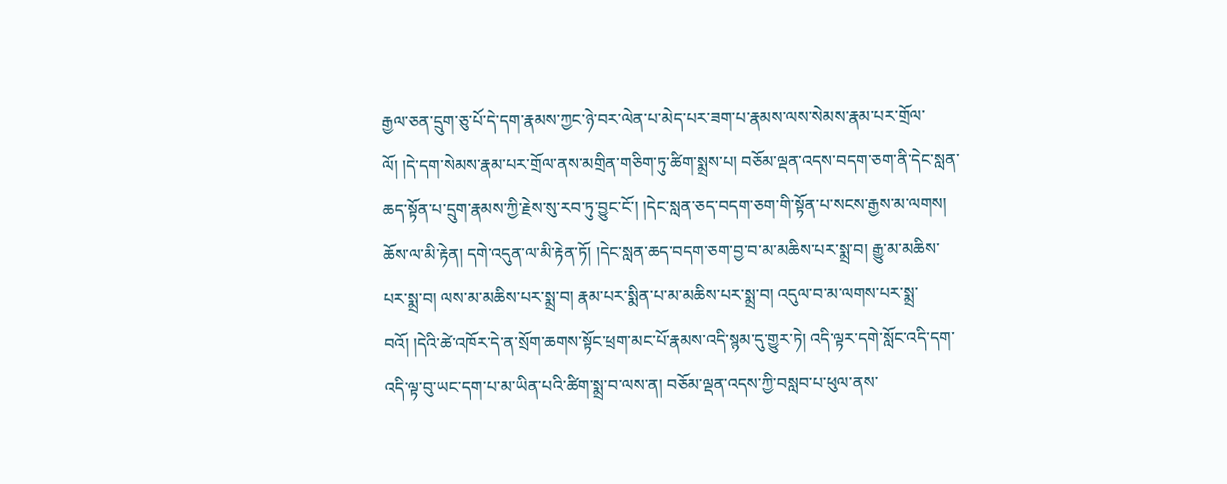རྒྱལ་ཅན་དྲུག་ཅུ་པོ་དེ་དག་རྣམས་ཀྱང་ཉེ་བར་ལེན་པ་མེད་པར་ཟག་པ་རྣམས་ལས་སེམས་རྣམ་པར་གྲོལ་ལོ། །དེ་དག་སེམས་རྣམ་པར་གྲོལ་ནས་མགྲིན་གཅིག་ཏུ་ཚིག་སྨྲས་པ། བཅོམ་ལྡན་འདས་བདག་ཅག་ནི་དེང་སླན་ཆད་སྟོན་པ་དྲུག་རྣམས་ཀྱི་རྗེས་སུ་རབ་ཏུ་བྱུང་ངོ་། །དེང་སླན་ཅད་བདག་ཅག་གི་སྟོན་པ་སངས་རྒྱས་མ་ལགས། ཆོས་ལ་མི་རྟེན། དགེ་འདུན་ལ་མི་རྟེན་ཏོ། །དེང་སླན་ཆད་བདག་ཅག་བྱ་བ་མ་མཆིས་པར་སྨྲ་བ། རྒྱུ་མ་མཆིས་པར་སྨྲ་བ། ལས་མ་མཆིས་པར་སྨྲ་བ། རྣམ་པར་སྨིན་པ་མ་མཆིས་པར་སྨྲ་བ། འདུལ་བ་མ་ལགས་པར་སྨྲ་བའོ། །དེའི་ཚེ་འཁོར་དེ་ན་སྲོག་ཆགས་སྟོང་ཕྲག་མང་པོ་རྣམས་འདི་སྙམ་དུ་གྱུར་ཏེ། འདི་ལྟར་དགེ་སློང་འདི་དག་འདི་ལྟ་བུ་ཡང་དག་པ་མ་ཡིན་པའི་ཚིག་སྨྲ་བ་ལས་ན། བཅོམ་ལྡན་འདས་ཀྱི་བསླབ་པ་ཕུལ་ནས་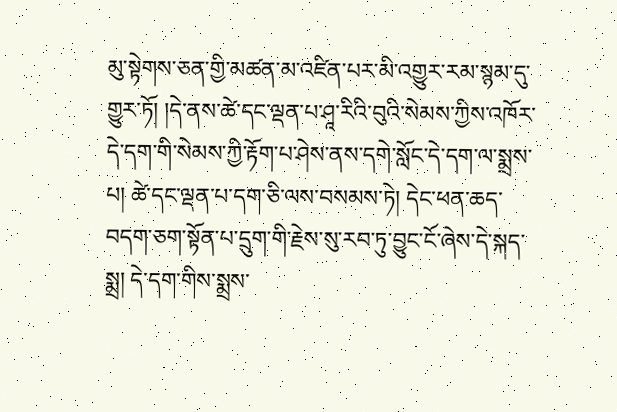མུ་སྟེགས་ཅན་གྱི་མཚན་མ་འཛིན་པར་མི་འགྱུར་རམ་སྙམ་དུ་གྱུར་ཏོ། །དེ་ནས་ཚེ་དང་ལྡན་པ་ཤཱ་རིའི་བུའི་སེམས་ཀྱིས་འཁོར་དེ་དག་གི་སེམས་ཀྱི་རྟོག་པ་ཤེས་ནས་དགེ་སློང་དེ་དག་ལ་སྨྲས་པ། ཚེ་དང་ལྡན་པ་དག་ཅི་ལས་བསམས་ཏེ། དེང་ཕན་ཆད་བདག་ཅག་སྟོན་པ་དྲུག་གི་རྗེས་སུ་རབ་ཏུ་བྱུང་ངོ་ཞེས་དེ་སྐད་སྨྲ། དེ་དག་གིས་སྨྲས་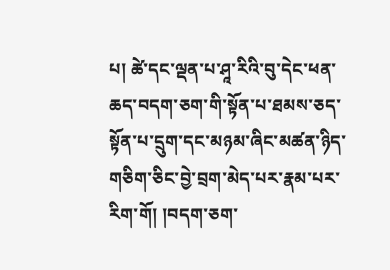པ། ཚེ་དང་ལྡན་པ་ཤཱ་རིའི་བུ་དེང་ཕན་ཆད་བདག་ཅག་གི་སྟོན་པ་ཐམས་ཅད་སྟོན་པ་དྲུག་དང་མཉམ་ཞིང་མཚན་ཉིད་གཅིག་ཅིང་བྱེ་བྲག་མེད་པར་རྣམ་པར་རིག་གོ། །བདག་ཅག་